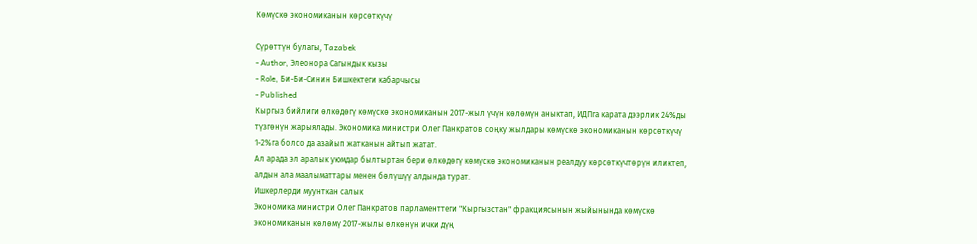Көмүскө экономиканын көрсөткүчү

Сүрөттүн булагы, Tazabek
- Author, Элеонора Сагындык кызы
- Role, Би-Би-Синин Бишкектеги кабарчысы
- Published
Кыргыз бийлиги өлкөдөгү көмүскө экономиканын 2017-жыл үчүн көлөмүн аныктап, ИДПга карата дээрлик 24%ды түзгөнүн жарыялады. Экономика министри Олег Панкратов соңку жылдары көмүскө экономиканын көрсөткүчү 1-2%га болсо да азайып жатканын айтып жатат.
Ал арада эл аралык уюмдар былтыртан бери өлкөдөгү көмүскө экономиканын реалдуу көрсөткүчтөрүн иликтеп, алдын ала маалыматтары менен бөлүшүү алдында турат.
Ишкерлерди муунткан салык
Экономика министри Олег Панкратов парламенттеги "Кыргызстан" фракциясынын жыйынында көмүскө экономиканын көлөмү 2017-жылы өлкөнүн ички дүң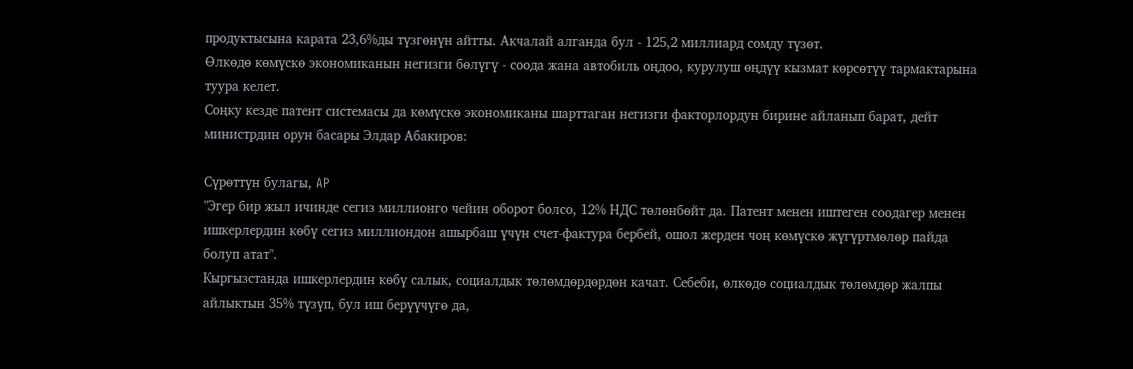продуктысына карата 23,6%ды түзгөнүн айтты. Акчалай алганда бул - 125,2 миллиард сомду түзөт.
Өлкөдө көмүскө экономиканын негизги бөлүгү - соода жана автобиль оңдоо, курулуш өңдүү кызмат көрсөтүү тармактарына туура келет.
Соңку кезде патент системасы да көмүскө экономиканы шарттаган негизги факторлордун бирине айланып барат, дейт министрдин орун басары Элдар Абакиров:

Сүрөттүн булагы, AP
"Эгер бир жыл ичинде сегиз миллионго чейин оборот болсо, 12% НДС төлөнбөйт да. Патент менен иштеген соодагер менен ишкерлердин көбү сегиз миллиондон ашырбаш үчүн счет-фактура бербей, ошол жерден чоң көмүскө жүгүртмөлөр пайда болуп атат".
Кыргызстанда ишкерлердин көбү салык, социалдык төлөмдөрдөрдөн качат. Себеби, өлкөдө социалдык төлөмдөр жалпы айлыктын 35% түзүп, бул иш берүүчүгө да,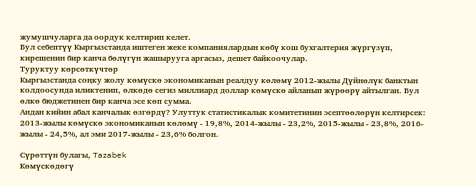жумушчуларга да оордук келтирип келет.
Бул себептүү Кыргызстанда иштеген жеке компаниялардын көбү кош бухгалтерия жүргүзүп, кирешенин бир канча бөлүгүн жашырууга аргасыз, дешет байкоочулар.
Туруктуу көрсөткүчтөр
Кыргызстанда соңку жолу көмүскө экономиканын реалдуу көлөмү 2012-жылы Дүйнөлүк банктын колдоосунда иликтенип, өлкөдө сегиз миллиард доллар көмүскө айланып жүрөөрү айтылган. Бул өлкө бюджетинен бир канча эсе көп сумма.
Андан кийин абал канчалык өзгөрдү? Улуттук статистикалык комитетинин эсептөөлөрүн келтирсек:
2013-жылы көмүскө экономиканын көлөмү - 19,8%, 2014-жылы - 23,2%, 2015-жылы - 23,8%, 2016-жылы - 24,5%, ал эми 2017-жылы - 23,6% болгон.

Сүрөттүн булагы, Tazabek
Көмүскөдөгү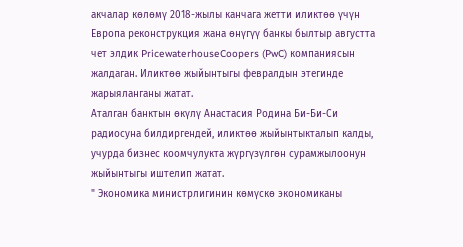акчалар көлөмү 2018-жылы канчага жетти иликтөө үчүн Европа реконструкция жана өнүгүү банкы былтыр августта чет элдик PricewaterhouseCoopers (PwC) компаниясын жалдаган. Иликтөө жыйынтыгы февралдын этегинде жарыяланганы жатат.
Аталган банктын өкүлү Анастасия Родина Би-Би-Си радиосуна билдиргендей, иликтөө жыйынтыкталып калды, учурда бизнес коомчулукта жүргүзүлгөн сурамжылоонун жыйынтыгы иштелип жатат.
" Экономика министрлигинин көмүскө экономиканы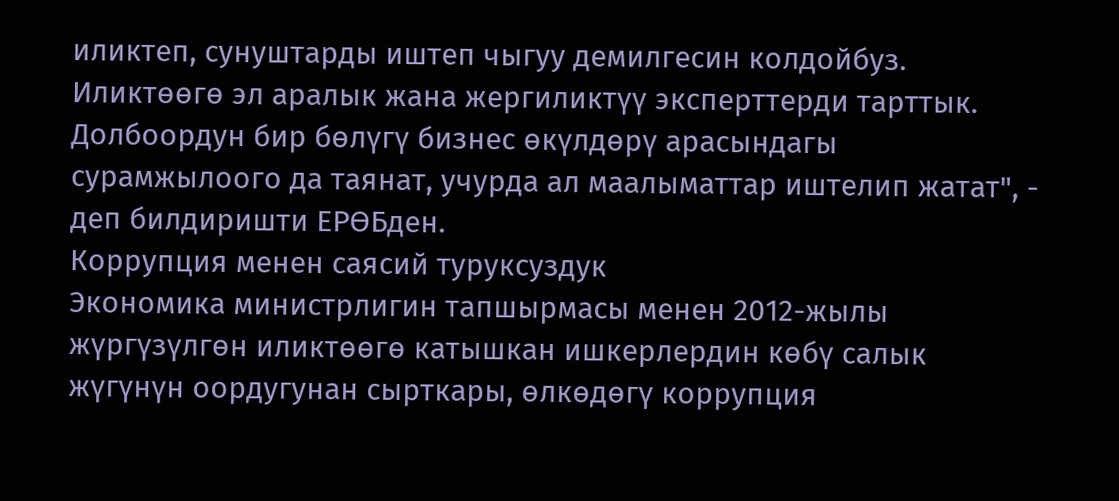иликтеп, сунуштарды иштеп чыгуу демилгесин колдойбуз. Иликтөөгө эл аралык жана жергиликтүү эксперттерди тарттык. Долбоордун бир бөлүгү бизнес өкүлдөрү арасындагы сурамжылоого да таянат, учурда ал маалыматтар иштелип жатат", - деп билдиришти ЕРӨБден.
Коррупция менен саясий туруксуздук
Экономика министрлигин тапшырмасы менен 2012-жылы жүргүзүлгөн иликтөөгө катышкан ишкерлердин көбү салык жүгүнүн оордугунан сырткары, өлкөдөгү коррупция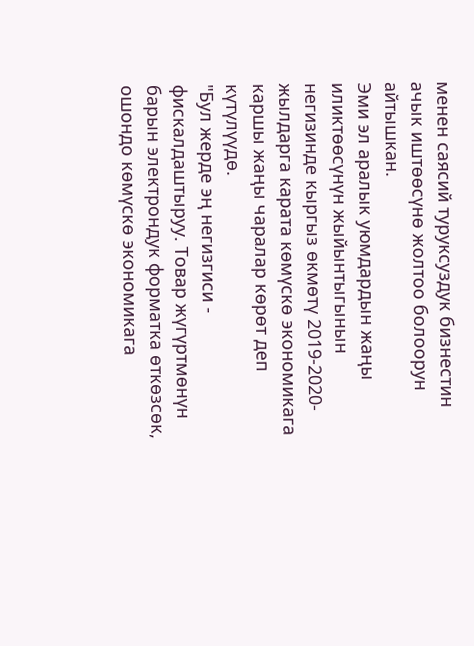менен саясий туруксуздук бизнестин ачык иштөөсүнө жолтоо болоорун айтышкан.
Эми эл аралык уюмдардын жаңы иликтөөсүнүн жыйынтыгынын негизинде кыргыз өкмөтү 2019-2020-жылдарга карата көмүскө экономикага каршы жаңы чаралар көрөт деп күтүлүүдө.
"Бул жерде эң негизгиси - фискалдаштыруу. Товар жүгүртмөнүн барын электрондук форматка өткөзсөк, ошондо көмүскө экономикага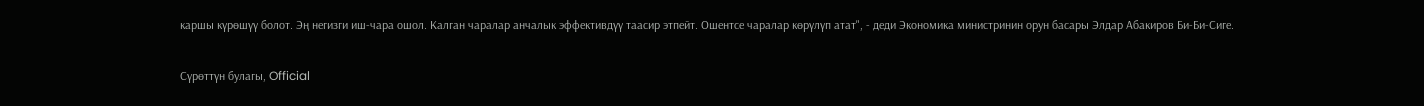каршы күрөшүү болот. Эң негизги иш-чара ошол. Калган чаралар анчалык эффективдүү таасир этпейт. Ошентсе чаралар көрүлүп атат", - деди Экономика министринин орун басары Элдар Абакиров Би-Би-Сиге.

Сүрөттүн булагы, Official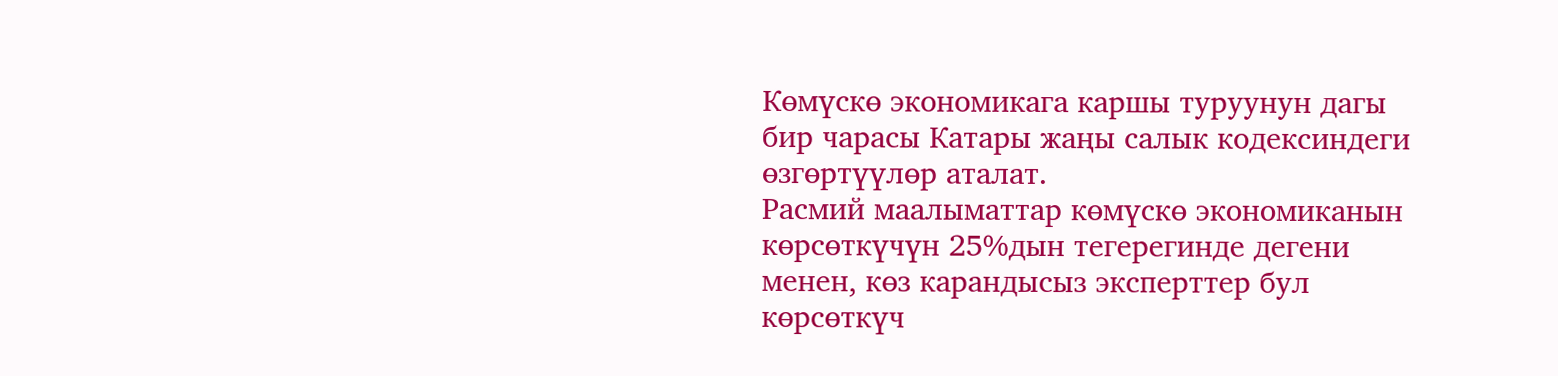Көмүскө экономикага каршы туруунун дагы бир чарасы Катары жаңы салык кодексиндеги өзгөртүүлөр аталат.
Расмий маалыматтар көмүскө экономиканын көрсөткүчүн 25%дын тегерегинде дегени менен, көз карандысыз эксперттер бул көрсөткүч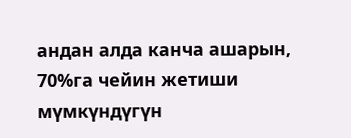андан алда канча ашарын, 70%га чейин жетиши мүмкүндүгүн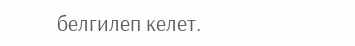белгилеп келет.